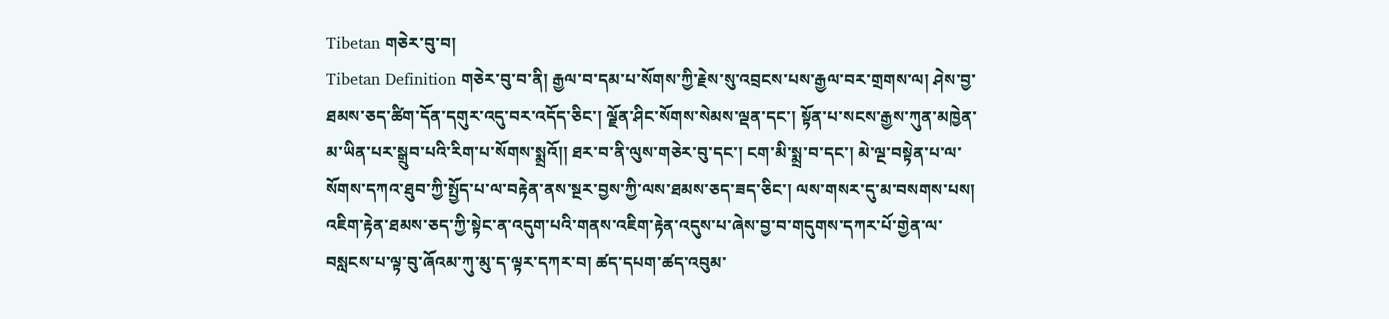Tibetan གཅེར་བུ་བ།
Tibetan Definition གཅེར་བུ་བ་ནི། རྒྱལ་བ་དམ་པ་སོགས་ཀྱི་རྗེས་སུ་འབྲངས་པས་རྒྱལ་བར་གྲགས་ལ། ཤེས་བྱ་ཐམས་ཅད་ཚིག་དོན་དགུར་འདུ་བར་འདོད་ཅིང་། ལྗོན་ཤིང་སོགས་སེམས་ལྡན་དང་། སྟོན་པ་སངས་རྒྱས་ཀུན་མཁྱེན་མ་ཡིན་པར་སྒྲུབ་པའི་རིག་པ་སོགས་སྨྲའོ།། ཐར་བ་ནི་ལུས་གཅེར་བུ་དང་། ངག་མི་སྨྲ་བ་དང་། མེ་ལྔ་བསྟེན་པ་ལ་སོགས་དཀའ་ཐུབ་ཀྱི་སྤྱོད་པ་ལ་བརྟེན་ནས་སྔར་བྱས་ཀྱི་ལས་ཐམས་ཅད་ཟད་ཅིང་། ལས་གསར་དུ་མ་བསགས་པས། འཇིག་རྟེན་ཐམས་ཅད་ཀྱི་སྟེང་ན་འདུག་པའི་གནས་འཇིག་རྟེན་འདུས་པ་ཞེས་བྱ་བ་གདུགས་དཀར་པོ་གྱེན་ལ་བསླངས་པ་ལྟ་བུ་ཞོའམ་ཀུ་མུ་ད་ལྟར་དཀར་བ། ཚད་དཔག་ཚད་འབུམ་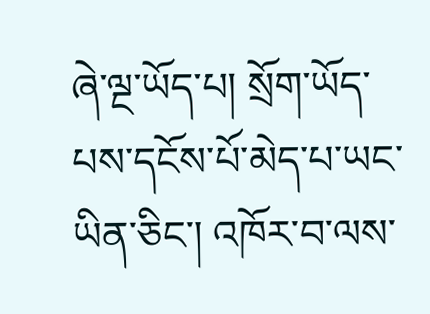ཞེ་ལྔ་ཡོད་པ། སྲོག་ཡོད་པས་དངོས་པོ་མེད་པ་ཡང་ཡིན་ཅིང་། འཁོར་བ་ལས་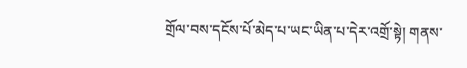གྲོལ་བས་དངོས་པོ་མེད་པ་ཡང་ཡིན་པ་དེར་འགྲོ་སྟེ། གནས་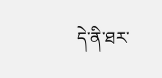དེ་ནི་ཐར་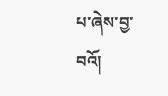པ་ཞེས་བྱ་བའོ།